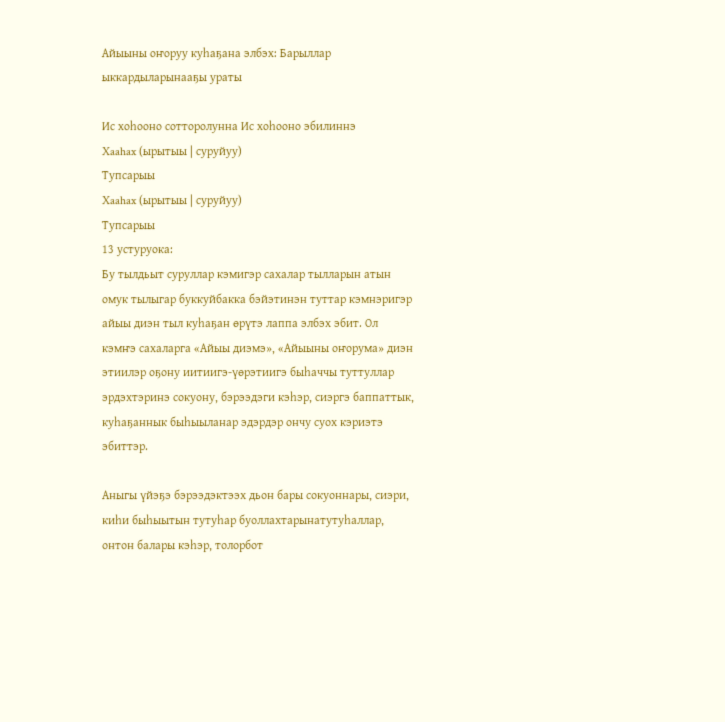Айыыны оҥоруу куһаҕана элбэх: Барыллар ыккардыларынааҕы ураты

Ис хоһооно сотторолунна Ис хоһооно эбилиннэ
Xaahax (ырытыы | суруйуу)
Тупсарыы
Xaahax (ырытыы | суруйуу)
Тупсарыы
13 устуруока:
Бу тылдьыт суруллар кэмигэр сахалар тылларын атын омук тылыгар буккуйбакка бэйэтинэн туттар кэмнэригэр айыы диэн тыл куһаҕан өрүтэ лаппа элбэх эбит. Ол кэмҥэ сахаларга «Айыы диэмэ», «Айыыны оҥорума» диэн этиилэр оҕону иитиигэ-үөрэтиигэ быһаччы туттуллар эрдэхтэринэ сокуону, бэрээдэги кэһэр, сиэргэ баппаттык, куһаҕаннык быһыыланар эдэрдэр ончу суох кэриэтэ эбиттэр.

Аныгы үйэҕэ бэрээдэктээх дьон бары сокуоннары, сиэри, киһи быһыытын тутуһар буоллахтарынатутуһаллар, онтон балары кэһэр, толорбот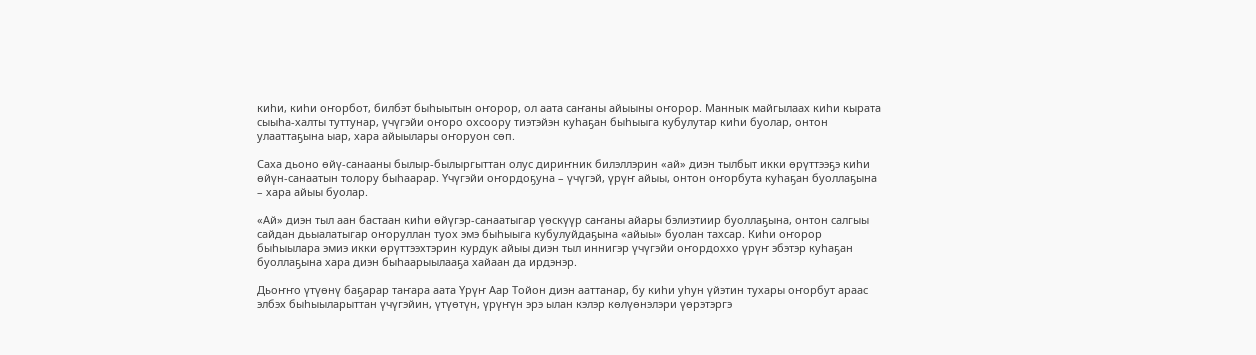киһи, киһи оҥорбот, билбэт быһыытын оҥорор, ол аата саҥаны айыыны оҥорор. Маннык майгылаах киһи кырата сыыһа-халты туттунар, үчүгэйи оҥоро охсоору тиэтэйэн куһаҕан быһыыга кубулутар киһи буолар, онтон улааттаҕына ыар, хара айыылары оҥоруон сөп.

Саха дьоно өйү-санааны былыр-былыргыттан олус дириҥник билэллэрин «ай» диэн тылбыт икки өрүттээҕэ киһи өйүн-санаатын толору быһаарар. Үчүгэйи оҥордоҕуна – үчүгэй, үрүҥ айыы, онтон оҥорбута куһаҕан буоллаҕына – хара айыы буолар.

«Ай» диэн тыл аан бастаан киһи өйүгэр-санаатыгар үөскүүр саҥаны айары бэлиэтиир буоллаҕына, онтон салгыы сайдан дьыалатыгар оҥоруллан туох эмэ быһыыга кубулуйдаҕына «айыы» буолан тахсар. Киһи оҥорор быһыылара эмиэ икки өрүттээхтэрин курдук айыы диэн тыл иннигэр үчүгэйи оҥордоххо үрүҥ эбэтэр куһаҕан буоллаҕына хара диэн быһаарыылааҕа хайаан да ирдэнэр.

Дьоҥҥо үтүөнү баҕарар таҥара аата Үрүҥ Аар Тойон диэн ааттанар, бу киһи уһун үйэтин тухары оҥорбут араас элбэх быһыыларыттан үчүгэйин, үтүөтүн, үрүҥүн эрэ ылан кэлэр көлүөнэлэри үөрэтэргэ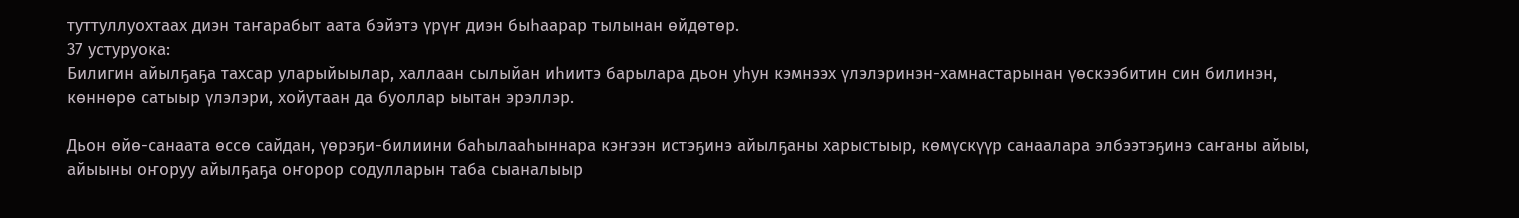туттуллуохтаах диэн таҥарабыт аата бэйэтэ үрүҥ диэн быһаарар тылынан өйдөтөр.
37 устуруока:
Билигин айылҕаҕа тахсар уларыйыылар, халлаан сылыйан иһиитэ барылара дьон уһун кэмнээх үлэлэринэн-хамнастарынан үөскээбитин син билинэн, көннөрө сатыыр үлэлэри, хойутаан да буоллар ыытан эрэллэр.

Дьон өйө-санаата өссө сайдан, үөрэҕи-билиини баһылааһыннара кэҥээн истэҕинэ айылҕаны харыстыыр, көмүскүүр санаалара элбээтэҕинэ саҥаны айыы, айыыны оҥоруу айылҕаҕа оҥорор содулларын таба сыаналыыр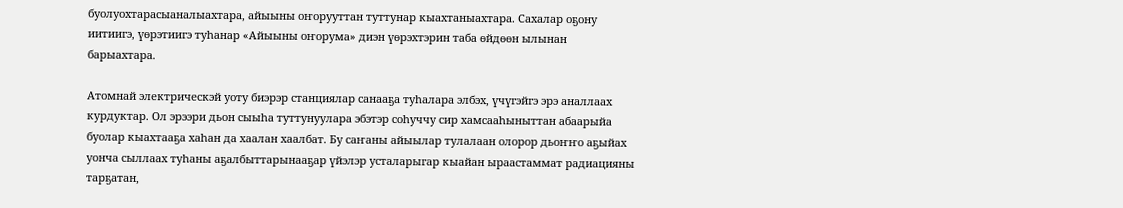буолуохтарасыаналыахтара, айыыны оҥорууттан туттунар кыахтаныахтара. Сахалар оҕону иитиигэ, үөрэтиигэ туһанар «Айыыны оҥорума» диэн үөрэхтэрин таба өйдөөн ылынан барыахтара.

Атомнай электрическэй уоту биэрэр станциялар санааҕа туһалара элбэх, үчүгэйгэ эрэ аналлаах курдуктар. Ол эрээри дьон сыыһа туттунуулара эбэтэр соһуччу сир хамсааһыныттан абаарыйа буолар кыахтааҕа хаһан да хаалан хаалбат. Бу саҥаны айыылар тулалаан олорор дьоҥҥо аҕыйах уонча сыллаах туһаны аҕалбыттарынааҕар үйэлэр усталарыгар кыайан ыраастаммат радиацияны тарҕатан,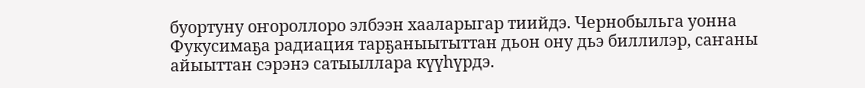буортуну оҥороллоро элбээн хааларыгар тиийдэ. Чернобыльга уонна Фукусимаҕа радиация тарҕаныытыттан дьон ону дьэ биллилэр, саҥаны айыыттан сэрэнэ сатыыллара күүһүрдэ.